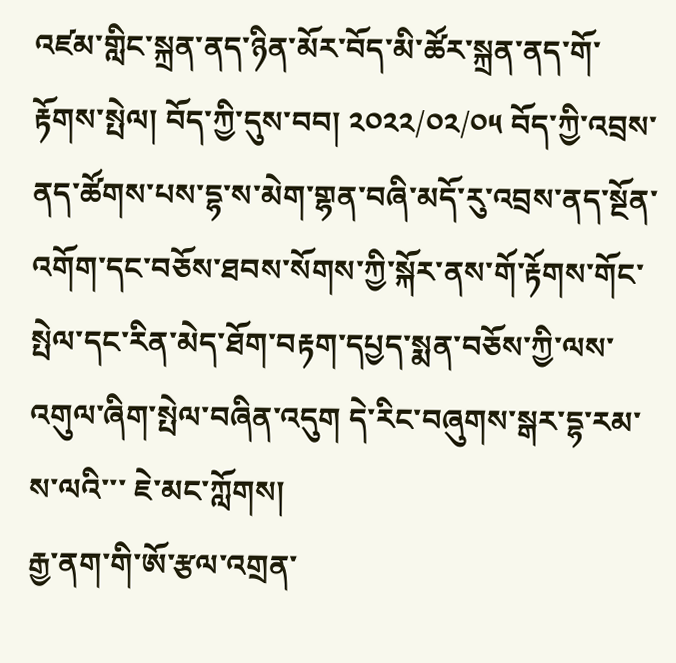འཛམ་གླིང་སྐྲན་ནད་ཉིན་མོར་བོད་མི་ཚོར་སྐྲན་ནད་གོ་རྟོགས་སྤེལ། བོད་ཀྱི་དུས་བབ། ༢༠༢༢/༠༢/༠༥ བོད་ཀྱི་འབྲས་ནད་ཚོགས་པས་དྷ་ས་མེག་གྷན་བཞི་མདོ་རུ་འབྲས་ནད་སྔོན་འགོག་དང་བཅོས་ཐབས་སོགས་ཀྱི་སྐོར་ནས་གོ་རྟོགས་གོང་སྤེལ་དང་རིན་མེད་ཐོག་བརྟག་དཔྱད་སྨན་བཅོས་ཀྱི་ལས་འགུལ་ཞིག་སྤེལ་བཞིན་འདུག དེ་རིང་བཞུགས་སྒར་དྷ་རམ་ས་ལའི་་་ ཇེ་མང་ཀློགས།
རྒྱ་ནག་གི་ཨོ་རྩལ་འགྲན་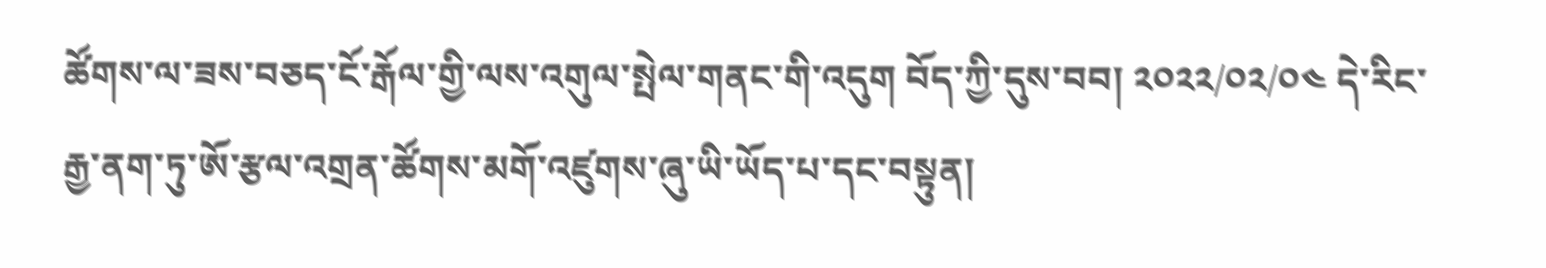ཚོགས་ལ་ཟས་བཅད་ངོ་རྒོལ་གྱི་ལས་འགུལ་སྤེལ་གནང་གི་འདུག བོད་ཀྱི་དུས་བབ། ༢༠༢༢/༠༢/༠༤ དེ་རིང་རྒྱ་ནག་ཏུ་ཨོ་རྩལ་འགྲན་ཚོགས་མགོ་འཛུགས་ཞུ་ཡི་ཡོད་པ་དང་བསྟུན།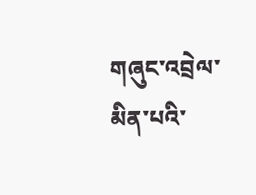གཞུང་འབྲེལ་མིན་པའི་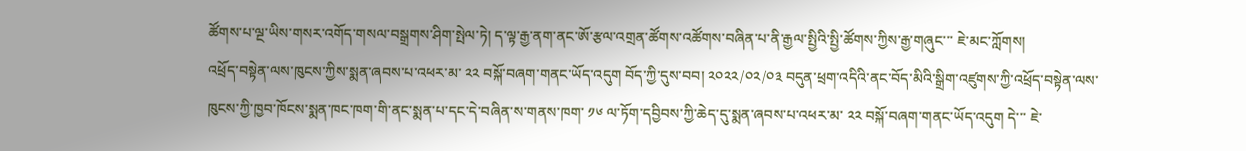ཚོགས་པ་ལྔ་ཡིས་གསར་འགོད་གསལ་བསྒྲགས་ཤིག་སྤེལ་ཏེ། ད་ལྟ་རྒྱ་ནག་ནང་ཨོ་རྩལ་འགྲན་ཚོགས་འཚོགས་བཞིན་པ་ནི་རྒྱལ་སྤྱིའི་སྤྱི་ཚོགས་ཀྱིས་རྒྱ་གཞུང་་་ ཇེ་མང་ཀློགས།
འཕྲོད་བསྟེན་ལས་ཁུངས་ཀྱིས་སྨན་ཞབས་པ་འཕར་མ་ ༢༢ བསྐོ་བཞག་གནང་ཡོད་འདུག བོད་ཀྱི་དུས་བབ། ༢༠༢༢/༠༢/༠༣ བདུན་ཕྲག་འདིའི་ནང་བོད་མིའི་སྒྲིག་འཛུགས་ཀྱི་འཕྲོད་བསྟེན་ལས་ཁུངས་ཀྱི་ཁྱབ་ཁོངས་སྨན་ཁང་ཁག་གི་ནང་སྨན་པ་དང་དེ་བཞིན་ས་གནས་ཁག་ ༡༦ ལ་ཏོག་དབྱིབས་ཀྱི་ཆེད་དུ་སྨན་ཞབས་པ་འཕར་མ་ ༢༢ བསྐོ་བཞག་གནང་ཡོད་འདུག དེ་་་ ཇེ་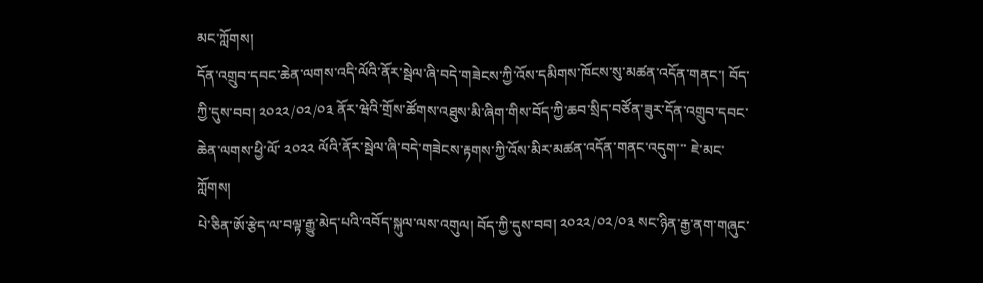མང་ཀློགས།
དོན་འགྲུབ་དབང་ཆེན་ལགས་འདི་ལོའི་ནོར་སྦེལ་ཞི་བདེ་གཟེངས་ཀྱི་འོས་དམིགས་ཁོངས་སུ་མཚན་འདོན་གནང་། བོད་ཀྱི་དུས་བབ། ༢༠༢༢/༠༢/༠༣ ནོར་ཝེའི་གྲོས་ཚོགས་འཐུས་མི་ཞིག་གིས་བོད་ཀྱི་ཆབ་སྲིད་བཙོན་ཟུར་དོན་འགྲུབ་དབང་ཆེན་ལགས་ཕྱི་ལོ་ ༢༠༢༢ ལོའི་ནོར་སྦེལ་ཞི་བདེ་གཟེངས་རྟགས་ཀྱི་འོས་མིར་མཚན་འདོན་གནང་འདུག་་་ ཇེ་མང་ཀློགས།
པེ་ཅིན་ཨོ་རྩེད་ལ་བལྟ་རྒྱུ་མེད་པའི་འབོད་སྐུལ་ལས་འགུལ། བོད་ཀྱི་དུས་བབ། ༢༠༢༢/༠༢/༠༣ སང་ཉིན་རྒྱ་ནག་གཞུང་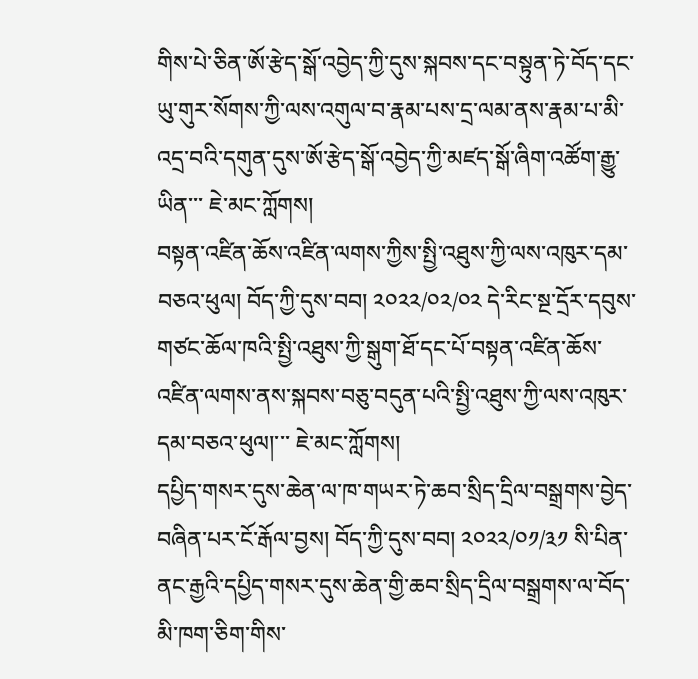གིས་པེ་ཅིན་ཨོ་རྩེད་སྒོ་འབྱེད་ཀྱི་དུས་སྐབས་དང་བསྟུན་ཏེ་བོད་དང་ཡུ་གུར་སོགས་ཀྱི་ལས་འགུལ་བ་རྣམ་པས་དྲ་ལམ་ནས་རྣམ་པ་མི་འདྲ་བའི་དགུན་དུས་ཨོ་རྩེད་སྒོ་འབྱེད་ཀྱི་མཛད་སྒོ་ཞིག་འཚོག་རྒྱུ་ཡིན་་་ ཇེ་མང་ཀློགས།
བསྟན་འཛིན་ཆོས་འཛིན་ལགས་ཀྱིས་སྤྱི་འཐུས་ཀྱི་ལས་འཁུར་དམ་བཅའ་ཕུལ། བོད་ཀྱི་དུས་བབ། ༢༠༢༢/༠༢/༠༢ དེ་རིང་སྔ་དྲོར་དབུས་གཙང་ཆོལ་ཁའི་སྤྱི་འཐུས་ཀྱི་སྒུག་ཐོ་དང་པོ་བསྟན་འཛིན་ཆོས་འཛིན་ལགས་ནས་སྐབས་བཅུ་བདུན་པའི་སྤྱི་འཐུས་ཀྱི་ལས་འཁུར་དམ་བཅའ་ཕུལ།་་་ ཇེ་མང་ཀློགས།
དཔྱིད་གསར་དུས་ཆེན་ལ་ཁ་གཡར་ཏེ་ཆབ་སྲིད་དྲིལ་བསྒྲགས་བྱེད་བཞིན་པར་ངོ་རྒོལ་བྱས། བོད་ཀྱི་དུས་བབ། ༢༠༢༢/༠༡/༣༡ སི་པིན་ནང་རྒྱའི་དཔྱིད་གསར་དུས་ཆེན་གྱི་ཆབ་སྲིད་དྲིལ་བསྒྲགས་ལ་བོད་མི་ཁག་ཅིག་གིས་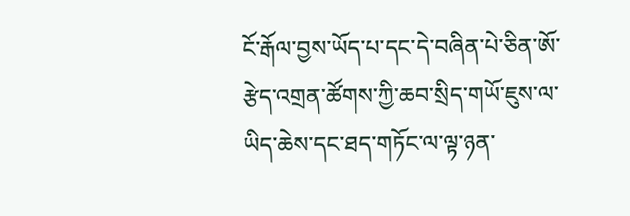ངོ་རྒོལ་བྱས་ཡོད་པ་དང་དེ་བཞིན་པེ་ཅིན་ཨོ་རྩེད་འགྲན་ཚོགས་ཀྱི་ཆབ་སྲིད་གཡོ་ཇུས་ལ་ཡིད་ཆེས་དང་ཐད་གཏོང་ལ་ལྟ་ཉན་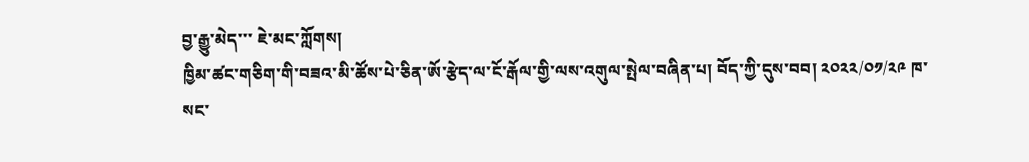བྱ་རྒྱུ་མེད་་་ ཇེ་མང་ཀློགས།
ཁྱིམ་ཚང་གཅིག་གི་བཟའ་མི་ཚོས་པེ་ཅིན་ཨོ་རྩེད་ལ་ངོ་རྒོལ་གྱི་ལས་འགུལ་སྤེལ་བཞིན་པ། བོད་ཀྱི་དུས་བབ། ༢༠༢༢/༠༡/༢༩ ཁ་སང་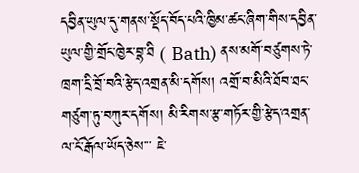དབྱིན་ཡུལ་དུ་གནས་སྡོད་བོད་པའི་ཁྱིམ་ཚང་ཞིག་གིས་དབྱིན་ཡུལ་གྱི་གྲོང་ཁྱེར་བྷ་ཐི ( Bath) ནས་མགོ་བཙུགས་ཏེ་ཁྲག་དྲི་བྲོ་བའི་རྩེད་འགྲན་མི་དགོས། འགྲོ་བ་མིའི་ཐོབ་ཐང་གཙུག་ཏུ་བཀུར་དགོས། མི་རིགས་རྩ་གཏོར་གྱི་རྩེད་འགྲན་ལ་ངོ་རྒོལ་ཡོད་ཅེས་་་ ཇེ་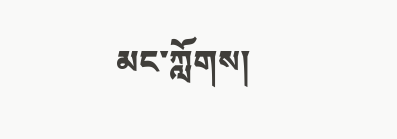མང་ཀློགས།